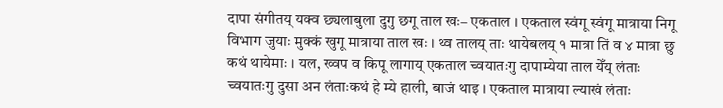दापा संगीतय् यक्व छ्यलाबुला दुगु छगू ताल खः– एकताल । एकताल स्वंगू स्वंगू मात्राया निगू विभाग जुयाः मुक्कं खुगू मात्राया ताल खः । थ्व तालय् ताः थायेबलय् १ मात्रा तिं व ४ मात्रा छु कथं थायेमाः । यल, ख्वप व किपू लागाय् एकताल च्वयातःगु दापाम्येया ताल येँय् लंताः च्वयातःगु दुसा अन लंताःकथं हे म्ये हाली, बाजं थाइ । एकताल मात्राया ल्याखं लंताः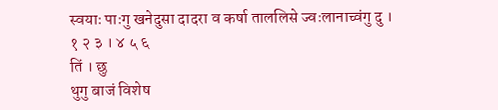स्वयाः पाःगु खनेदुसा दादरा व कर्षा ताललिसे ज्वःलानाच्वंगु दु ।
१ २ ३ । ४ ५ ६
तिं । छु
थुगु बाजं विशेष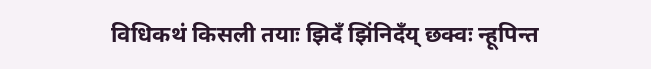विधिकथं किसली तयाः झिदँ झिंनिदँय् छक्वः न्हूपिन्त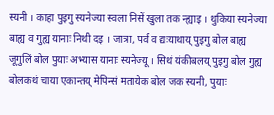स्यनी । काहा पुइगु स्यनेज्या स्वला निसें खुला तक न्ह्याइ । थुकिया स्यनेज्या बाह्य व गुह्य यानाः निथी दइ । जात्रा, पर्व व द्यःयाथाय् पुइगु बोल बाह्य जूगुलिं बोल पुयाः अभ्यास यानाः स्यनेज्यू । सिथं यंकीबलय् पुइगु बोल गुह्य बोलकथं चाया एकान्तय् मेपिन्सं मतायेक बोल जक स्यनी, पुयाः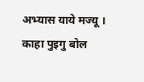अभ्यास याये मज्यू । काहा पुइगु बोल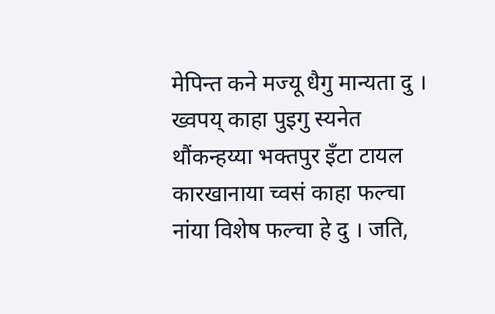मेपिन्त कने मज्यू धैगु मान्यता दु । ख्वपय् काहा पुइगु स्यनेत थौंकन्हय्या भक्तपुर इँटा टायल कारखानाया च्वसं काहा फल्चा नांया विशेष फल्चा हे दु । जति,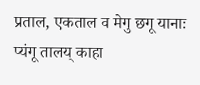प्रताल, एकताल व मेगु छगू यानाः प्यंगू तालय् काहा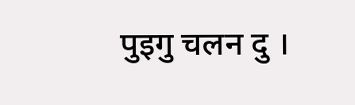पुइगु चलन दु ।